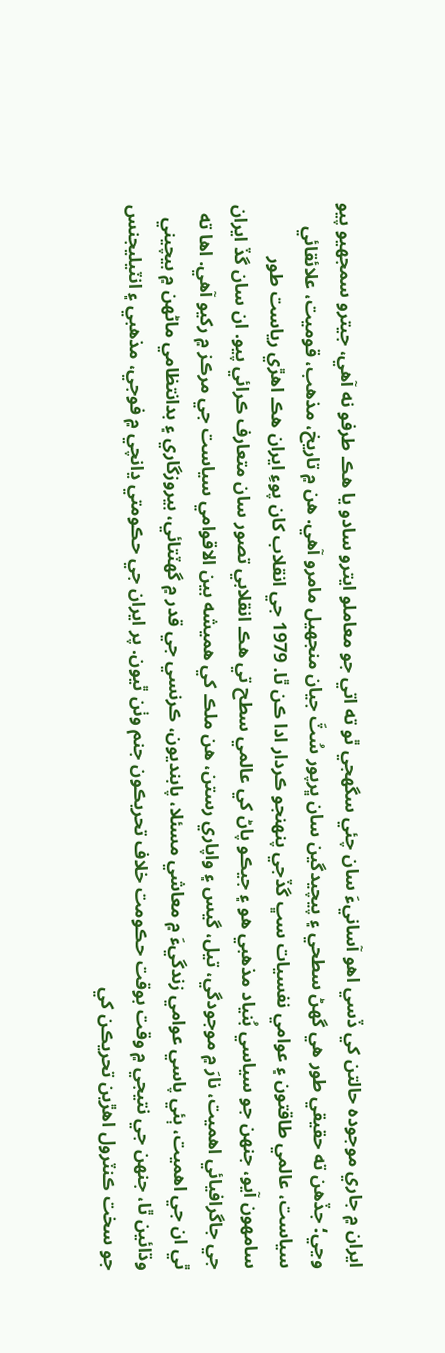ايران ۾ جاري موجوده حالتن کي ڏسي اهو آسانيءَ سان چئي سگهجي ٿو ته اتي جو معاملو ايترو سادو يا هڪ طرفو نه آهي، جيترو سمجهيو پيو وڃي؛ جڏهن ته حقيقي طور هي گهڻ سطحي ۽ پيچيدگين سان ڀرپور سُٽَ جيان منجهيل مامرو آهي. هن ۾ تاريخ، مذهب، قوميت، علائقائي سياست، عالمي طاقتون ۽ عوامي نفسيات سڀ گڏجي پنهنجو ڪردار ادا ڪن ٿا. 1979 جي انقلاب کان پوءِ ايران هڪ اهڙي رياست طور سامهون آيو، جنهن جو سياسي بُنياد مذهبي هو ۽ جيڪو پاڻ کي عالمي سطح تي هڪ انقلابي تصور سان متعارف ڪرائي پيو. ان سان گڏ ايران جي جاگرافيائي اهميت، نارَ ۾ موجودگي، تيل، گيس ۽ واپاري رستن، هن ملڪ کي هميشه بين الاقوامي سياست جي مرڪز ۾ رکيو آهي. اها ته ٿي ان جي اهميت، ٻئي پاسي عوامي زندگيءَ ۾ معاشي مسئلا، پابنديون، ڪرنسي جي قدر ۾ گهٽتائي، بيروزگاري ۽ بدانتظامي ماڻهن ۾ بيچيني وڌائين ٿا، جنهن جي نتيجي ۾ وقت بوقت حڪومت خلاف تحريڪون جنم وٺن ٿيون. پر ايران جي حڪومتي ڍانچي ۾ فوجي، مذهبي ۽ انٽيليجنس جو سخت ڪنٽرول اهڙين تحريڪن کي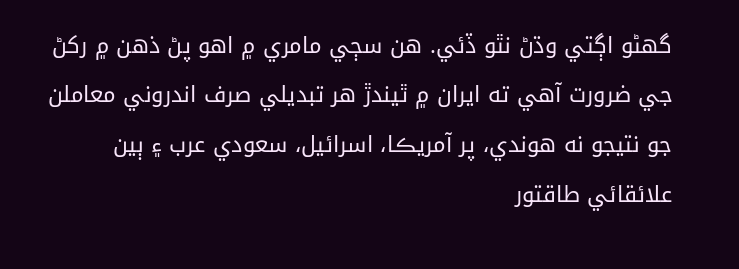گهڻو اڳتي وڌڻ نٿو ڏئي. هن سڄي مامري ۾ اهو پڻ ذهن ۾ رکڻ جي ضرورت آهي ته ايران ۾ ٿيندڙ هر تبديلي صرف اندروني معاملن جو نتيجو نه هوندي، پر آمريڪا، اسرائيل، سعودي عرب ۽ ٻين علائقائي طاقتور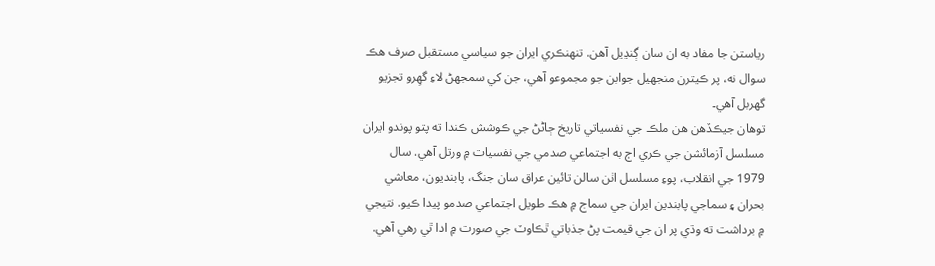رياستن جا مفاد به ان سان ڳنڍيل آهن. تنهنڪري ايران جو سياسي مستقبل صرف هڪ سوال نه، پر ڪيترن منجهيل جوابن جو مجموعو آهي، جن کي سمجهڻ لاءِ گهِرو تجزيو گهربل آهي۔
توهان جيڪڏهن هن ملڪ جي نفسياتي تاريخ ڄاڻڻ جي ڪوشش ڪندا ته پتو پوندو ايران مسلسل آزمائشن جي ڪري اڄ به اجتماعي صدمي جي نفسيات ۾ ورتل آهي. سال 1979 جي انقلاب، پوءِ مسلسل اٺن سالن تائين عراق سان جنگ، پابنديون، معاشي بحران ۽ سماجي پابندين ايران جي سماج ۾ هڪ طويل اجتماعي صدمو پيدا ڪيو. نتيجي ۾ برداشت ته وڌي پر ان جي قيمت پڻ جذباتي ٿڪاوٽ جي صورت ۾ ادا ٿي رهي آهي.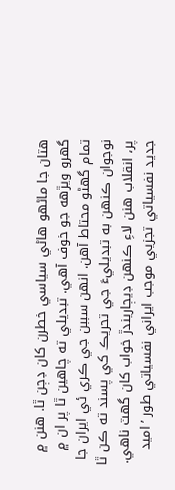هتان جا ماڻهو هاڻي سياسي خطرن کان ڊڄن ٿا. هنن ۾ گهرو ويڙهه جو خوف آهي. تبديلي ته چاهين ٿا پر ان ۾ تمام گهڻو محتاط آهن. انهن سببن جي ڪري ئي ايران جا نوجوان ڪنهن به تبديليءَ جي تحريڪ کي پسند ته ڪن ٿا پر، انقلاب هنن لاءِ ڪنهن ڊيڄاريندڙ خواب کان گهٽ ناهي. جديد نفسياتي تجزيي موجب ايراني نفسياتي طور ’اميد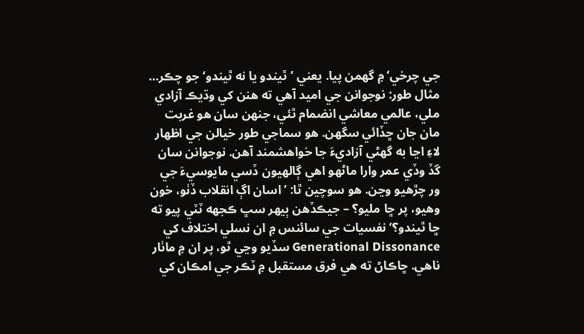جي چرخي‘ ۾ گهمن پيا. يعني ’ٿيندو يا نه ٿيندو‘ جو چڪر… مثال طور: نوجوانن جي اميد آهي ته هنن کي وڌيڪ آزادي ملي، عالمي معاشي انضمام ٿئي، جنهن سان هو غربت مان جان ڇڏائي سگهن. هو سماجي طور خيالن جي اظهار لاءِ اڃا به گهڻي آزاديءَ جا خواهشمند آهن. نوجوانن سان گڏ وڏي عمر وارا ماڻهو اهي ڳالهيون ڏسي مايوسيءَ جي ور چڙهيو وڃن. هو سوچين ٿا: ’اسان اڳ انقلاب ڏٺو، خون وهيو، پر ڇا مليو؟ – جيڪڏهن ٻيهر سڀ ڪجهه ٽٽي پيو ته ڇا ٿيندو؟‘ نفسيات جي سائنس ۾ ان نسلي اختلاف کي Generational Dissonance سڏيو وڃي ٿو، پر ان ۾ ماٺار ناهي. ڇاڪاڻ ته هي فرق مستقبل ۾ ٽڪر جي امڪان کي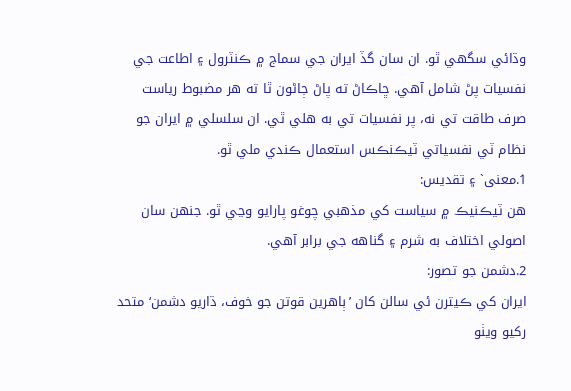وڌائي سگهي ٿو. ان سان گڏ ايران جي سماج ۾ ڪنٽرول ۽ اطاعت جي نفسيات پڻ شامل آهي. ڇاڪاڻ ته پاڻ ڄاڻون ٿا ته هر مضبوط رياست صرف طاقت تي نه، پر نفسيات تي به هلي ٿي. ان سلسلي ۾ ايران جو نظام ٽي نفسياتي ٽيڪنڪس استعمال ڪندي ملي ٿو.
1.معنى` ۽ تقديس:
هن ٽيڪنيڪ ۾ سياست کي مذهبي چوغو پارايو وڃي ٿو. جنهن سان اصولي اختلاف به شرم ۽ گناهه جي برابر آهي.
2.دشمن جو تصور:
ايران کي ڪيترن ئي سالن کان ’ٻاهرين قوتن جو خوف، ڌاريو دشمن‘ متحد رکيو ويٺو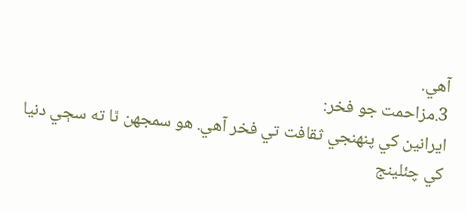آهي.
3.مزاحمت جو فخر:
ايرانين کي پنهنجي ثقافت تي فخر آهي. هو سمجهن ٿا ته سڄي دنيا کي چئلينج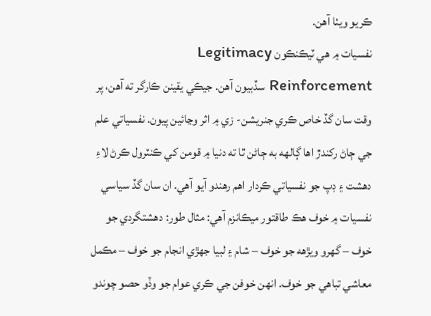ڪريو ويٺا آهن.
نفسيات ۾ هي ٽيڪنڪون Legitimacy Reinforcement سڏبيون آهن. جيڪي يقينن ڪارگر ته آهن، پر وقت سان گڏ خاص ڪري جنريشن- زي ۾ اثر وڃائين پيون. نفسياتي علم جي ڄاڻ رکندڙ اها ڳالهه به ڄاڻن ٿا ته دنيا ۾ قومن کي ڪنٽرول ڪرڻ لاءِ دهشت ۽ ڊپ جو نفسياتي ڪردار اهم رهندو آيو آهي. ان سان گڏ سياسي نفسيات ۾ خوف هڪ طاقتور ميڪانزم آهي: مثال طور: دهشتگردي جو خوف – گهرو ويڙهه جو خوف – شام ۽ لبيا جهڙي انجام جو خوف – مڪمل معاشي تباهي جو خوف. انهن خوفن جي ڪري عوام جو وڏو حصو چوندو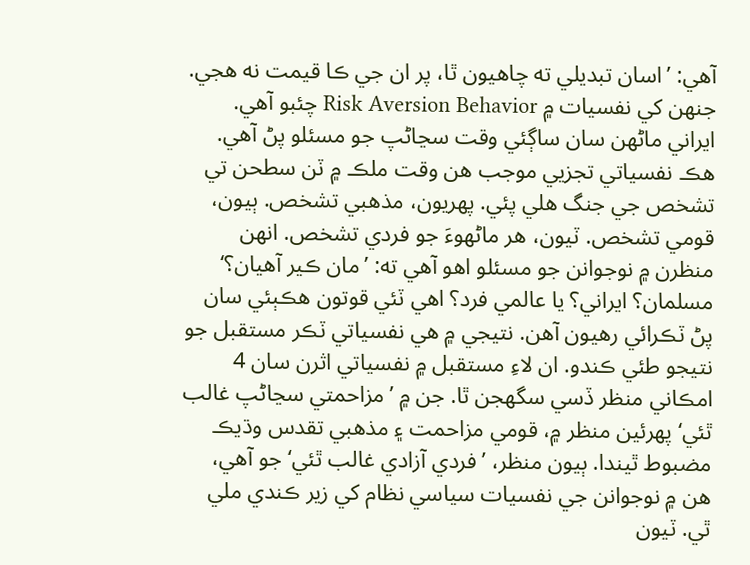آهي: ’اسان تبديلي ته چاهيون ٿا، پر ان جي ڪا قيمت نه هجي. جنهن کي نفسيات ۾ Risk Aversion Behavior چئبو آهي.
ايراني ماڻهن سان ساڳئي وقت سڃاڻپ جو مسئلو پڻ آهي. هڪ نفسياتي تجزيي موجب هن وقت ملڪ ۾ ٽن سطحن تي تشخص جي جنگ هلي پئي. پهريون، مذهبي تشخص. ٻيون، قومي تشخص. ٽيون، هر ماڻهوءَ جو فردي تشخص. انهن منظرن ۾ نوجوانن جو مسئلو اهو آهي ته: ’مان ڪير آهيان؟‘ مسلمان؟ ايراني؟ يا عالمي فرد؟ اهي ٽئي قوتون هڪٻئي سان پڻ ٽڪرائي رهيون آهن. نتيجي ۾ هي نفسياتي ٽڪر مستقبل جو نتيجو طئي ڪندو. ان لاءِ مستقبل ۾ نفسياتي اثرن سان 4 امڪاني منظر ڏسي سگهجن ٿا. جن ۾ ’مزاحمتي سڃاڻپ غالب ٿئي‘ پهرئين منظر ۾، قومي مزاحمت ۽ مذهبي تقدس وڌيڪ مضبوط ٿيندا. ٻيون منظر، ’فردي آزادي غالب ٿئي‘ جو آهي، هن ۾ نوجوانن جي نفسيات سياسي نظام کي زير ڪندي ملي ٿي. ٽيون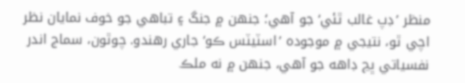منظر ’ڊپ غالب ٿئي‘ جو آهي؛ جنهن ۾ جنگ ۽ تباهي جو خوف نمايان نظر اچي ٿو، نتيجي ۾ موجوده ’اسٽيٽس ڪو‘ جاري رهندو. چوٿون، سماج اندر نفسياتي ڀڃ ڊاهه جو آهي، جنهن ۾ نه ملڪ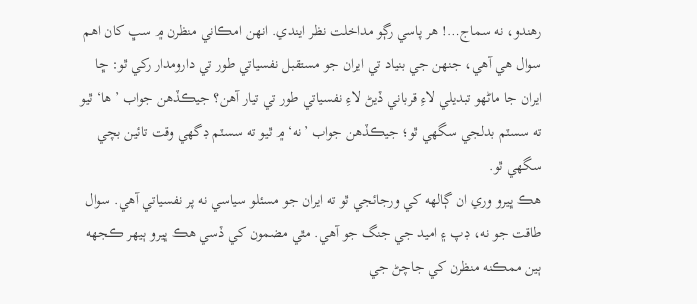رهندو، نه سماج…! هر پاسي رڳو مداخلت نظر ايندي. انهن امڪاني منظرن ۾ سڀ کان اهم سوال هي آهي، جنهن جي بنياد تي ايران جو مستقبل نفسياتي طور تي دارومدار رکي ٿو: ڇا ايران جا ماڻهو تبديلي لاءِ قرباني ڏيڻ لاءِ نفسياتي طور تي تيار آهن؟ جيڪڏهن جواب ’ها‘ ٿيو ته سسٽم بدلجي سگهي ٿو؛ جيڪڏهن جواب ’نه‘ ۾ ٿيو ته سسٽم ڊگهي وقت تائين بچي سگهي ٿو.
هڪ ڀيرو وري ان ڳالهه کي ورجائجي ٿو ته ايران جو مسئلو سياسي نه پر نفسياتي آهي. سوال طاقت جو نه، ڊپ ۽ اميد جي جنگ جو آهي. مٿي مضمون کي ڏسي هڪ ڀيرو ٻيهر ڪجهه ٻين ممڪنه منظرن کي جاچڻ جي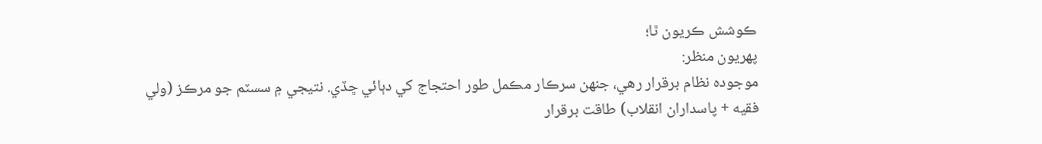ڪوشش ڪريون ٿا؛
پهريون منظر:
موجوده نظام برقرار رهي، جنهن سرڪار مڪمل طور احتجاج کي دٻائي ڇڏي. نتيجي ۾ سسٽم جو مرڪز (ولي فقيه + پاسداران انقلاب) طاقت برقرار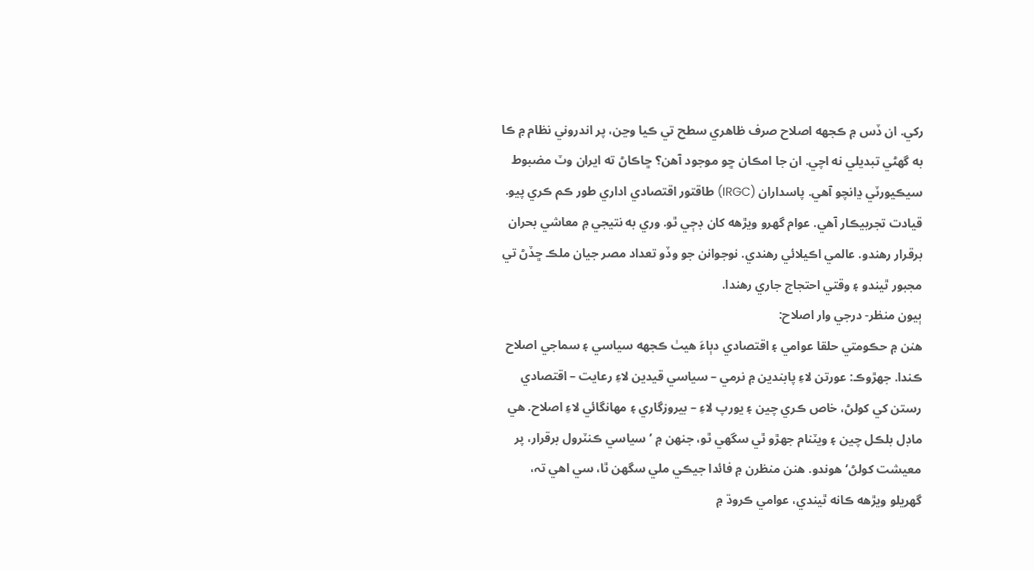رکي. ان ڏس ۾ ڪجهه اصلاح صرف ظاهري سطح تي ڪيا وڃن، پر اندروني نظام ۾ ڪا به گهڻي تبديلي نه اچي. ان جا امڪان ڇو موجود آهن؟ ڇاڪاڻ ته ايران وٽ مضبوط سيڪيورٽي ڍانچو آهي. پاسداران (IRGC) طاقتور اقتصادي اداري طور ڪم ڪري پيو. قيادت تجربيڪار آهي. عوام گهرو ويڙهه کان ڊڄي ٿو. وري به نتيجي ۾ معاشي بحران برقرار رهندو. عالمي اڪيلائي رهندي. نوجوانن جو وڏو تعداد مصر جيان ملڪ ڇڏڻ تي مجبور ٿيندو ۽ وقتي احتجاج جاري رهندا.
ٻيون منظر- درجي وار اصلاح:
هنن ۾ حڪومتي حلقا عوامي ۽ اقتصادي دٻاءَ هيٺ ڪجهه سياسي ۽ سماجي اصلاح ڪندا. جهڙوڪ: عورتن لاءِ پابندين ۾ نرمي – سياسي قيدين لاءِ رعايت – اقتصادي رستن کي کولڻ، خاص ڪري چين ۽ يورپ لاءِ – بيروزگاري ۽ مهانگائي لاءِ اصلاح. هي ماڊل بلڪل چين ۽ ويٽنام جهڙو ٿي سگهي ٿو، جنهن ۾ ’سياسي ڪنٽرول برقرار، پر معيشت کولڻ‘ هوندو. هنن منظرن ۾ فائدا جيڪي ملي سگهن ٿا، سي اھي تہ، گهريلو ويڙهه ڪانه ٿيندي، عوامي ڪروڌ ۾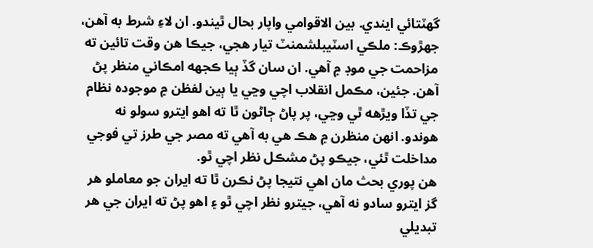گهٽتائي ايندي. بين الاقوامي واپار بحال ٿيندو. ان لاءِ شرط به آهن، جهڙوڪ: ملڪي اسٽيبلشمنٽ تيار هجي، جيڪا هن وقت تائين ته مزاحمت جي موڊ ۾ آهي. ان سان گڏ ٻيا ڪجهه امڪاني منظر پڻ آهن. جئين، مڪمل انقلاب اچي وڃي يا ٻين لفظن ۾ موجوده نظام جي تڏا ويڙهه ٿي وڃي، پر پاڻ ڄاڻون ٿا ته اهو ايترو سولو نه هوندو. انهن منظرن ۾ هڪ هي به آهي ته مصر جي طرز تي فوجي مداخلت ٿئي، جيڪو پڻ مشڪل نظر اچي ٿو.
هن پوري بحث مان اهي نتيجا پڻ نڪرن ٿا ته ايران جو معاملو هر گز ايترو سادو نه آهي، جيترو نظر اچي ٿو ۽ اهو پڻ ته ايران جي هر تبديلي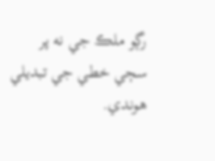رڳو ملڪ جي نه پر سڄي خطي جي تبديلي هوندي.